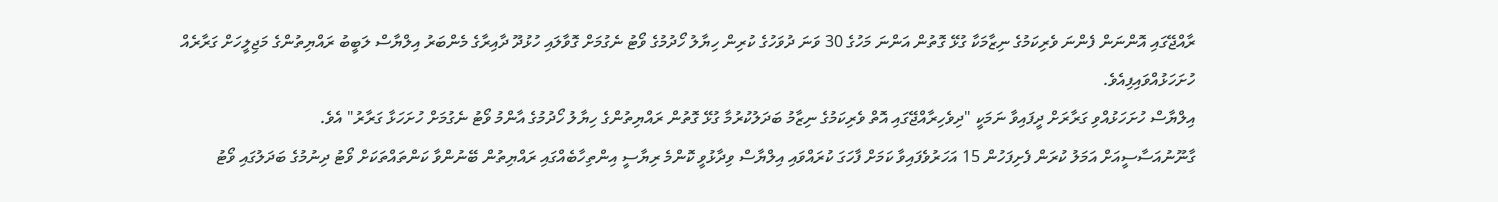ރާއްޖޭގައި އޮންނަން ފެންނަ ވެރިކަމުގެ ނިޒާމަކާ ގުޅޭ ގޮތުން އަންނަ މަހުގެ 30 ވަނަ ދުވަހުގެ ކުރިން ހިޔާލު ހޯދުމުގެ ވޯޓު ނެގުމަށް ގޮވާލައި ހުޅުދޫ ދާއިރާގެ މެންބަރު އިލްޔާސް ލަބީބު ރައްޔިތުންގެ މަޖިލީހަށް ގަރާރެއް ހުށަހަޅުއްވައިފިއެވެ.
އިލްޔާސް ހުށަހަޅުއްވި ގަރާރަށް ދީފައިވާ ނަމަކީ "ދިވެހިރާއްޖޭގައި އޮތް ވެރިކަމުގެ ނިޒާމު ބަދަލުކުރުމާ ގުޅޭ ގޮތުން ރައްޔިތުންގެ ހިޔާލު ހޯދުމުގެ އާންމު ވޯޓު ނެގުމަށް ހުށަހަޅާ ގަރާރު" އެވެ.
ގާނޫނުއަސާސީއަށް އަމަލު ކުރަން ފެށިފަހުން 15 އަހަރުވެފައިވާ ކަމަށް ފާހަގަ ކުރައްވައި އިލްޔާސް ވިދާޅުވީ ކޮންމެ ރިޔާސީ އިންތިހާބެއްގައި ރައްޔިތުން ބޭނުންވާ ކަންތައްތަކަށް ވޯޓު ދިނުމުގެ ބަދަލުގައި ވޯޓު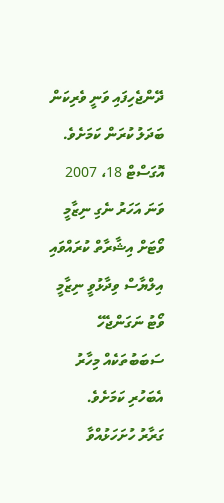ދޭންޖެހިފައި ވަނީ ވެރިކަން ބަދަލު ކުރަން ކަމަށެވެ.
އޮގަސްޓް 18، 2007 ވަނަ އަހަރު ނެގި ނިޒާމީ ވޯޓަށް އިޝާރާތް ކުރައްވައި އިލްޔާސް ވިދާޅުވީ ނިޒާމީ ވޯޓު ނަގަންޖެހޭ ސަބަބުތަކެއް މިހާރު އެބަހުރި ކަމަށެވެ.
ގަރާރު ހުށަހަޅުއްވާ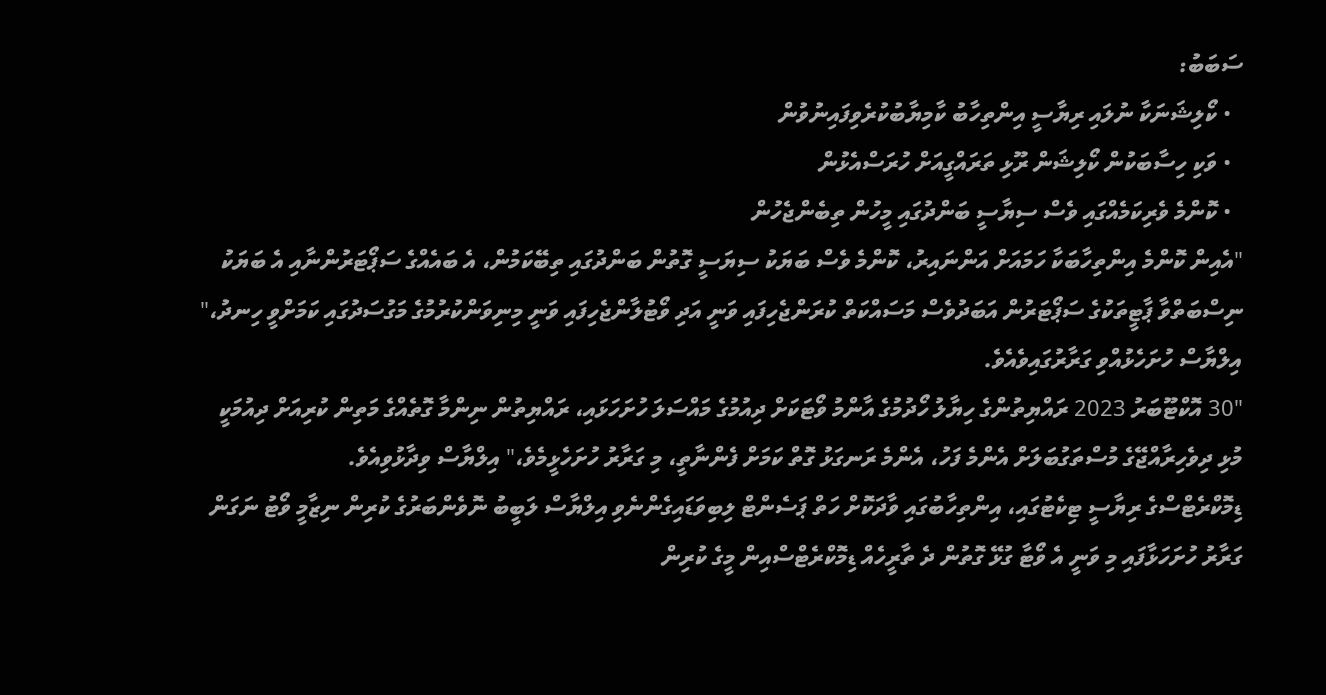ސަބަބު:
  • ކޯލިޝަނަކާ ނުލައި ރިޔާސީ އިންތިހާބު ކާމިޔާބުކުރެވިފައިނުވުން
  • ވަކި ހިސާބަކުން ކޯލިޝަން ރޫޅި ތަރައްގީއަށް ހުރަސްއެޅުން
  • ކޮންމެ ވެރިކަމެއްގައި ވެސް ސިޔާސީ ބަންދުގައި މީހުން ތިބެންޖެހުން
"އެއިން ކޮންމެ އިންތިހާބަކާ ހަމައަށް އަންނައިރު، ކޮންމެ ވެސް ބަޔަކު ސިޔަސީ ގޮތުން ބަންދުގައި ތިބޭކަމުން، އެ ބައެއްގެ ސަޕޯޓަރުންނާއި އެ ބަޔަކު ނިސްބަތްވާ ޕާޓީތަކުގެ ސަޕޯޓަރުން އަބަދުވެސް މަސައްކަތް ކުރަންޖެހިފައި ވަނީ އަދި ވޯޓުލާންޖެހިފައި ވަނީ މިނިވަންކުރުމުގެ މަގުސަދުގައި ކަމަށްވީ ހިނދު،" އިލްޔާސް ހުށަހެޅުއްވި ގަރާރުގައިވެއެވެ.
"30 އޮކްޓޫބަރު 2023 ރައްޔިތުންގެ ހިޔާލު ހޯދުމުގެ އާންމު ވޯޓަކަށް ދިއުމުގެ މައްސަލަ ހުށަހަޅައި، ރައްޔިތުން ނިންމާ ގޮތެއްގެ މަތިން ކުރިއަށް ދިއުމަކީ މުޅި ދިވެހިރާއްޖޭގެ މުސްތަގުބަލަށް އެންމެ ފަހު، އެންމެ ރަނގަޅު ގޮތް ކަމަށް ފެންނާތީ، މި ގަރާރު ހުށަހެޅީމެވެ،" އިލްޔާސް ވިދާޅުވިއެވެ.
ޑިމޮކްރެޓްސްގެ ރިޔާސީ ޓިކެޓުގައި، އިންތިހާބުގައި ވާދަކޮށް ހަތް ޕަސެންޓް ލިބިވަޑައިގެންނެވި އިލްޔާސް ލަބީބު ނޮވެންބަރުގެ ކުރިން ނިޒާމީ ވޯޓު ނަގަން ގަރާރު ހުށަހަޅާފައި މި ވަނީ އެ ވޯޓާ ގުޅޭ ގޮތުން ދެ ތާރީހެއް ޑިމޮކްރެޓްސްއިން މީގެ ކުރިން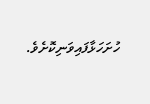ހުށަހަޅާފައިވަނިކޮށެވެ.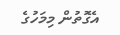އެގޮތުން މިމަހުގެ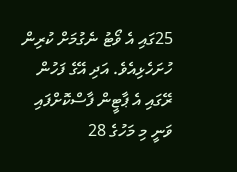25ގައި އެ ވޯޓު ނެގުމަށް ކުރިން ހުށަހެޅިއެވެ. އަދި އޭގެ ފަހުން ރޭގައި އެ ޕާޓީން ފާސްކޮށްފައި ވަނީ މި މަހުގެ 28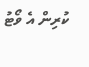ކުރިން އެ ވޯޓު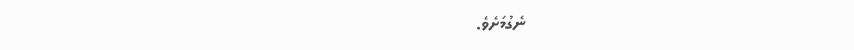ނެގުމަށެވެ.